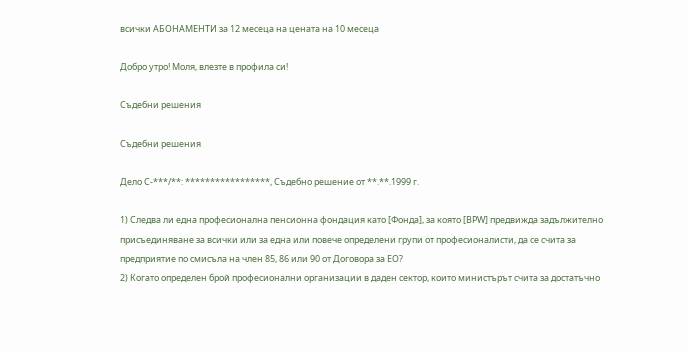всички АБОНАМЕНТИ за 12 месеца на цената на 10 месеца

Добро утро! Моля, влезте в профила си!

Съдебни решения

Съдебни решения

Дело C-***/**: *****************, Съдебно решение от **.**.1999 г.

1) Следва ли една професионална пенсионна фондация като [Фонда], за която [BPW] предвижда задължително присъединяване за всички или за една или повече определени групи от професионалисти, да се счита за предприятие по смисъла на член 85, 86 или 90 от Договора за ЕО?
2) Когато определен брой професионални организации в даден сектор, които министърът счита за достатъчно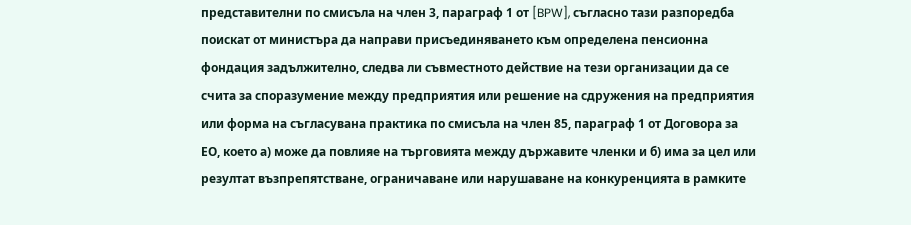представителни по смисъла на член 3, параграф 1 от [BPW], съгласно тази разпоредба поискат от министъра да направи присъединяването към определена пенсионна фондация задължително, следва ли съвместното действие на тези организации да се счита за споразумение между предприятия или решение на сдружения на предприятия или форма на съгласувана практика по смисъла на член 85, параграф 1 от Договора за ЕО, което а) може да повлияе на търговията между държавите членки и б) има за цел или резултат възпрепятстване, ограничаване или нарушаване на конкуренцията в рамките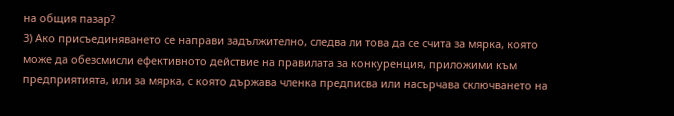на общия пазар?
3) Ако присъединяването се направи задължително, следва ли това да се счита за мярка, която може да обезсмисли ефективното действие на правилата за конкуренция, приложими към предприятията, или за мярка, с която държава членка предписва или насърчава сключването на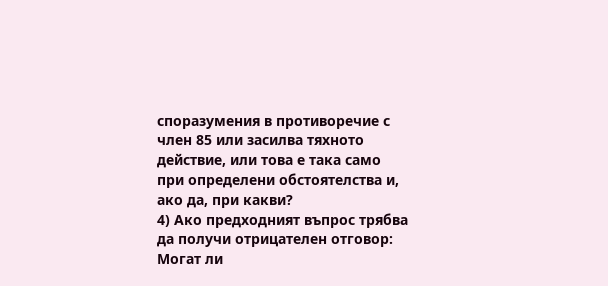споразумения в противоречие с член 85 или засилва тяхното действие, или това е така само при определени обстоятелства и, ако да, при какви?
4) Ако предходният въпрос трябва да получи отрицателен отговор: Могат ли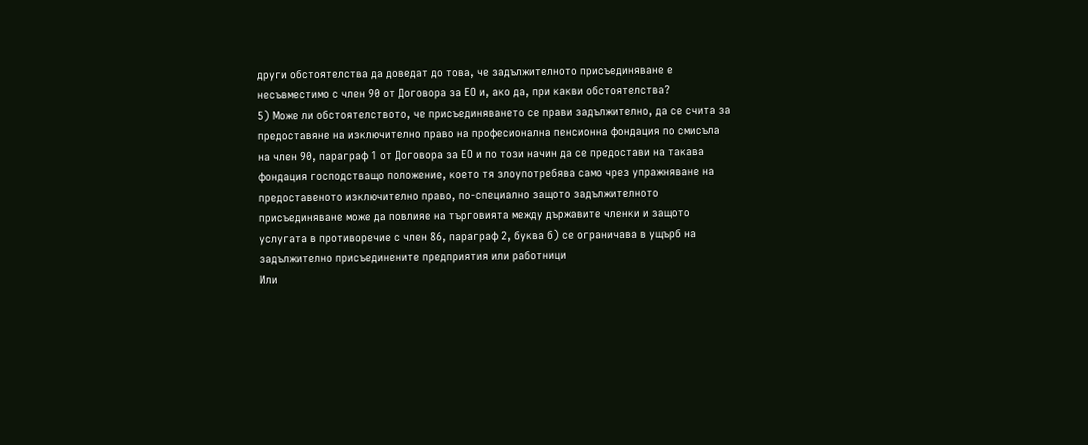други обстоятелства да доведат до това, че задължителното присъединяване е несъвместимо с член 90 от Договора за ЕО и, ако да, при какви обстоятелства?
5) Може ли обстоятелството, че присъединяването се прави задължително, да се счита за предоставяне на изключително право на професионална пенсионна фондация по смисъла на член 90, параграф 1 от Договора за ЕО и по този начин да се предостави на такава фондация господстващо положение, което тя злоупотребява само чрез упражняване на предоставеното изключително право, по-специално защото задължителното присъединяване може да повлияе на търговията между държавите членки и защото услугата в противоречие с член 86, параграф 2, буква б) се ограничава в ущърб на задължително присъединените предприятия или работници
Или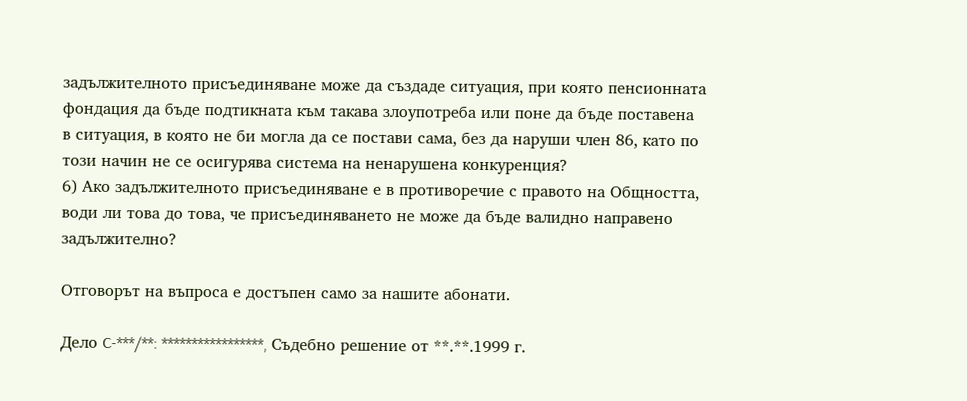задължителното присъединяване може да създаде ситуация, при която пенсионната фондация да бъде подтикната към такава злоупотреба или поне да бъде поставена в ситуация, в която не би могла да се постави сама, без да наруши член 86, като по този начин не се осигурява система на ненарушена конкуренция?
6) Ако задължителното присъединяване е в противоречие с правото на Общността, води ли това до това, че присъединяването не може да бъде валидно направено задължително?

Отговорът на въпроса е достъпен само за нашите абонати.

Дело C-***/**: *****************, Съдебно решение от **.**.1999 г.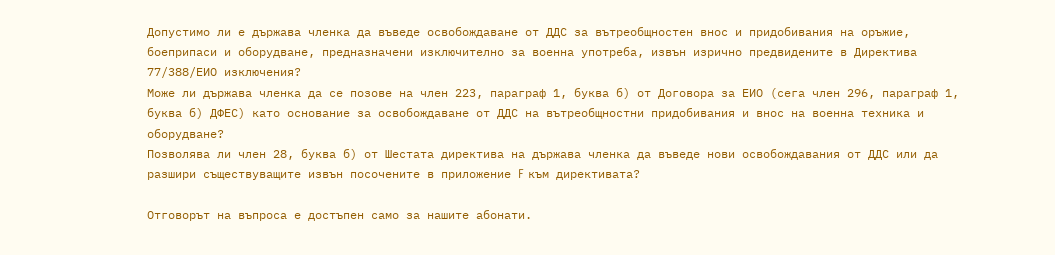Допустимо ли е държава членка да въведе освобождаване от ДДС за вътреобщностен внос и придобивания на оръжие, боеприпаси и оборудване, предназначени изключително за военна употреба, извън изрично предвидените в Директива 77/388/ЕИО изключения?
Може ли държава членка да се позове на член 223, параграф 1, буква б) от Договора за ЕИО (сега член 296, параграф 1, буква б) ДФЕС) като основание за освобождаване от ДДС на вътреобщностни придобивания и внос на военна техника и оборудване?
Позволява ли член 28, буква б) от Шестата директива на държава членка да въведе нови освобождавания от ДДС или да разшири съществуващите извън посочените в приложение F към директивата?

Отговорът на въпроса е достъпен само за нашите абонати.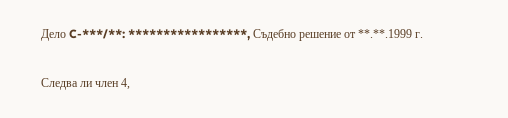Дело C-***/**: *****************, Съдебно решение от **.**.1999 г.

Следва ли член 4,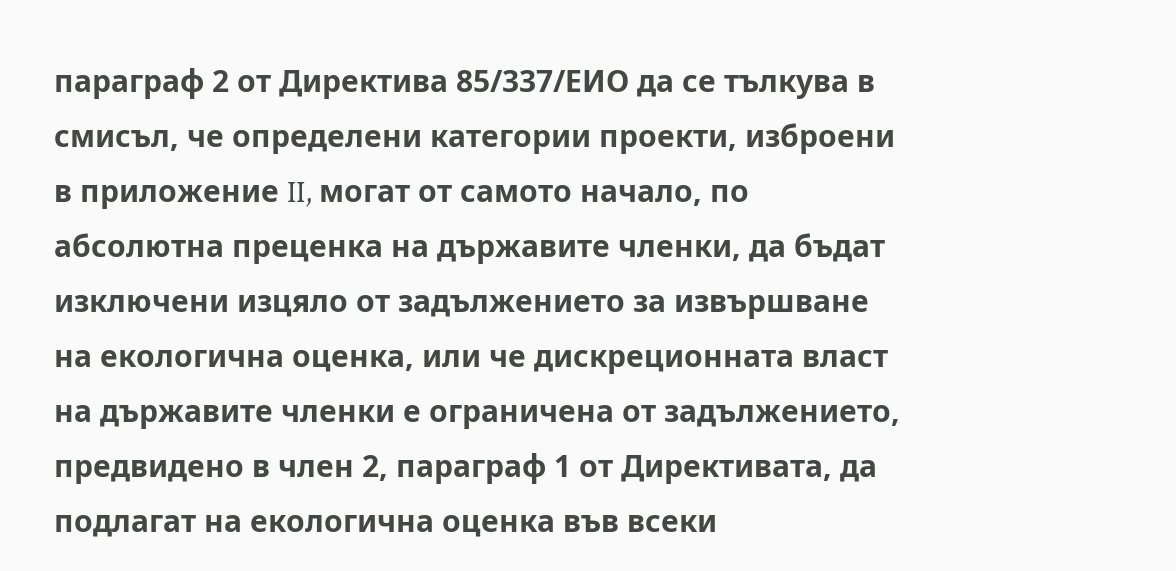параграф 2 от Директива 85/337/ЕИО да се тълкува в смисъл, че определени категории проекти, изброени в приложение II, могат от самото начало, по абсолютна преценка на държавите членки, да бъдат изключени изцяло от задължението за извършване на екологична оценка, или че дискреционната власт на държавите членки е ограничена от задължението, предвидено в член 2, параграф 1 от Директивата, да подлагат на екологична оценка във всеки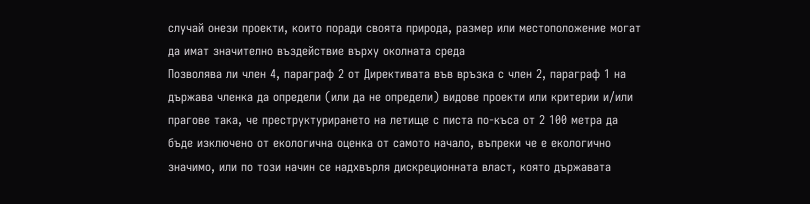случай онези проекти, които поради своята природа, размер или местоположение могат да имат значително въздействие върху околната среда
Позволява ли член 4, параграф 2 от Директивата във връзка с член 2, параграф 1 на държава членка да определи (или да не определи) видове проекти или критерии и/или прагове така, че преструктурирането на летище с писта по-къса от 2 100 метра да бъде изключено от екологична оценка от самото начало, въпреки че е екологично значимо, или по този начин се надхвърля дискреционната власт, която държавата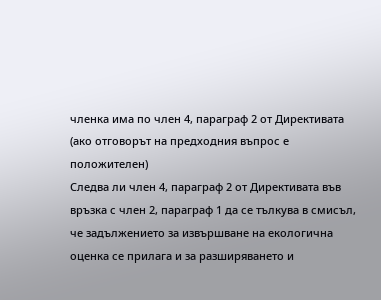членка има по член 4, параграф 2 от Директивата (ако отговорът на предходния въпрос е положителен)
Следва ли член 4, параграф 2 от Директивата във връзка с член 2, параграф 1 да се тълкува в смисъл, че задължението за извършване на екологична оценка се прилага и за разширяването и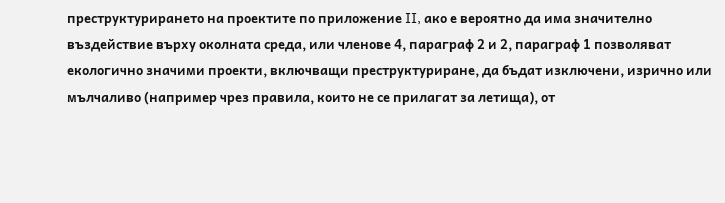преструктурирането на проектите по приложение II, ако е вероятно да има значително въздействие върху околната среда, или членове 4, параграф 2 и 2, параграф 1 позволяват екологично значими проекти, включващи преструктуриране, да бъдат изключени, изрично или мълчаливо (например чрез правила, които не се прилагат за летища), от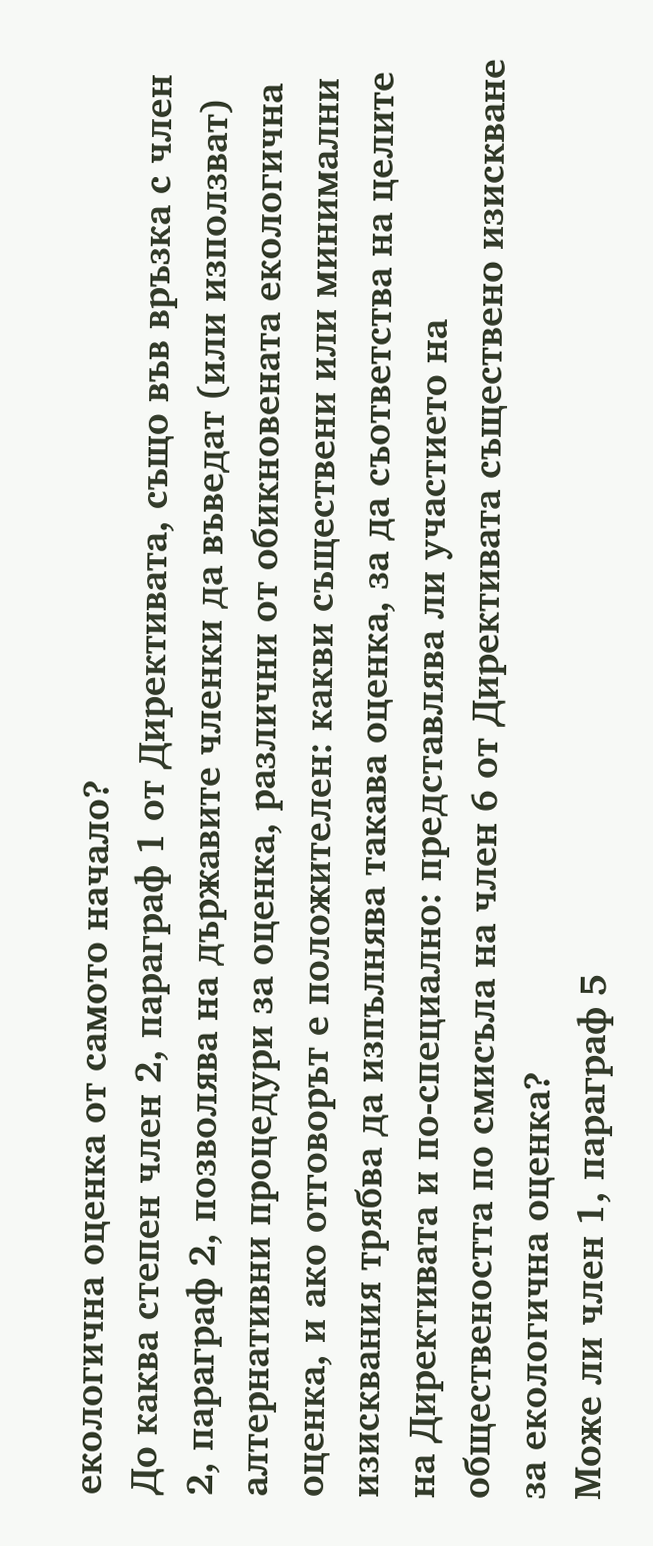екологична оценка от самото начало?
До каква степен член 2, параграф 1 от Директивата, също във връзка с член 2, параграф 2, позволява на държавите членки да въведат (или използват) алтернативни процедури за оценка, различни от обикновената екологична оценка, и ако отговорът е положителен: какви съществени или минимални изисквания трябва да изпълнява такава оценка, за да съответства на целите на Директивата и по-специално: представлява ли участието на обществеността по смисъла на член 6 от Директивата съществено изискване за екологична оценка?
Може ли член 1, параграф 5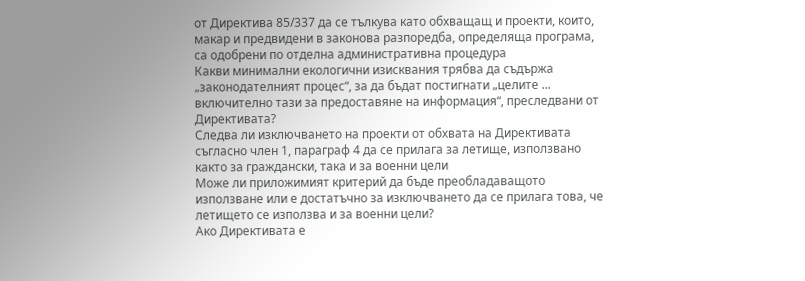от Директива 85/337 да се тълкува като обхващащ и проекти, които, макар и предвидени в законова разпоредба, определяща програма, са одобрени по отделна административна процедура
Какви минимални екологични изисквания трябва да съдържа „законодателният процес“, за да бъдат постигнати „целите ... включително тази за предоставяне на информация“, преследвани от Директивата?
Следва ли изключването на проекти от обхвата на Директивата съгласно член 1, параграф 4 да се прилага за летище, използвано както за граждански, така и за военни цели
Може ли приложимият критерий да бъде преобладаващото използване или е достатъчно за изключването да се прилага това, че летището се използва и за военни цели?
Ако Директивата е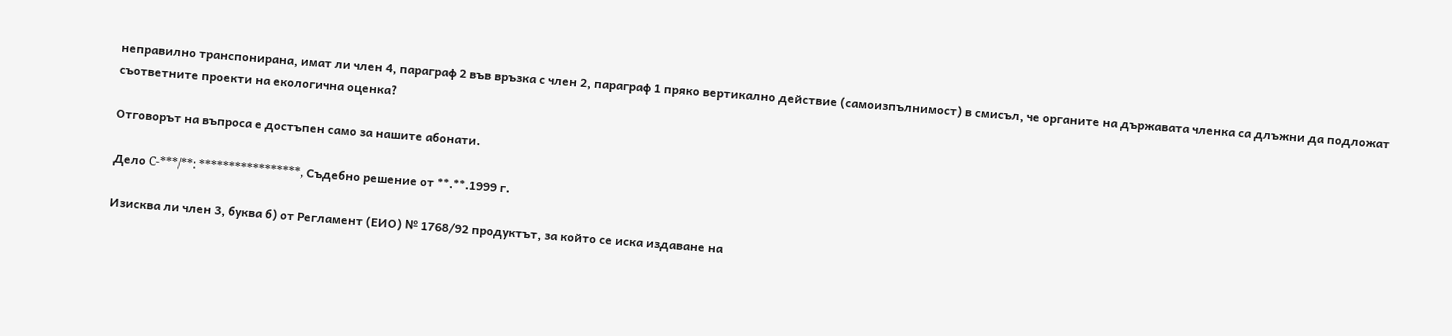неправилно транспонирана, имат ли член 4, параграф 2 във връзка с член 2, параграф 1 пряко вертикално действие (самоизпълнимост) в смисъл, че органите на държавата членка са длъжни да подложат съответните проекти на екологична оценка?

Отговорът на въпроса е достъпен само за нашите абонати.

Дело C-***/**: *****************, Съдебно решение от **.**.1999 г.

Изисква ли член 3, буква б) от Регламент (ЕИО) № 1768/92 продуктът, за който се иска издаване на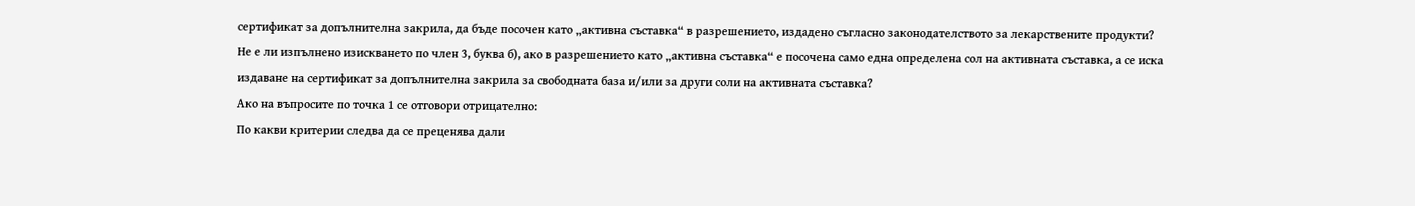сертификат за допълнителна закрила, да бъде посочен като „активна съставка“ в разрешението, издадено съгласно законодателството за лекарствените продукти?
Не е ли изпълнено изискването по член 3, буква б), ако в разрешението като „активна съставка“ е посочена само една определена сол на активната съставка, а се иска издаване на сертификат за допълнителна закрила за свободната база и/или за други соли на активната съставка?
Ако на въпросите по точка 1 се отговори отрицателно:
По какви критерии следва да се преценява дали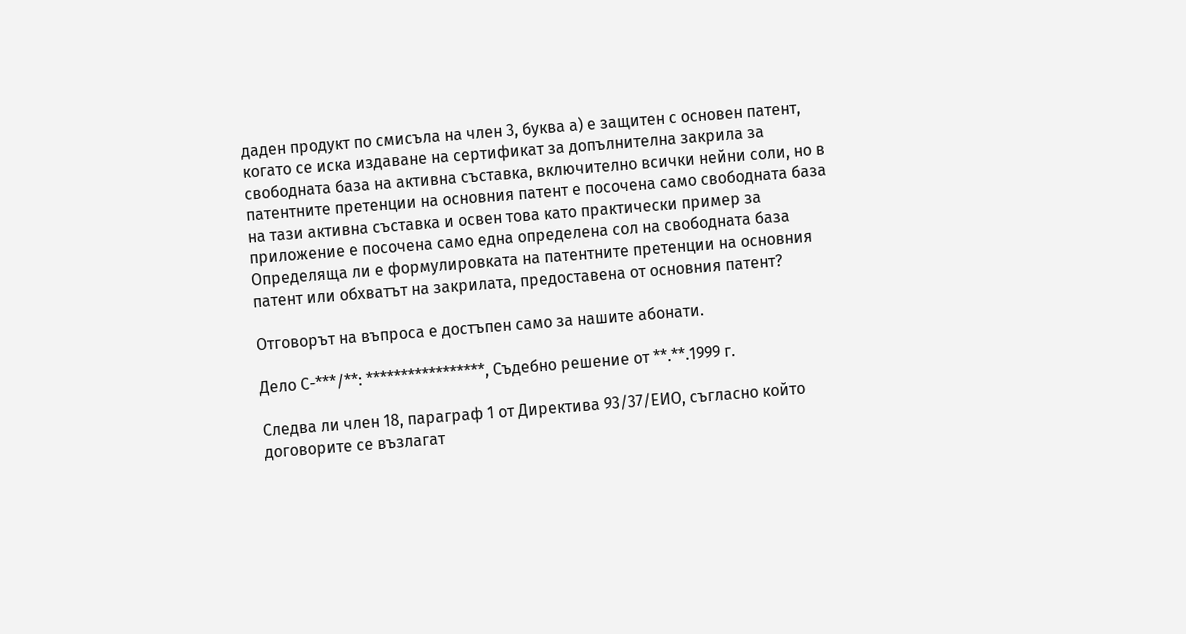даден продукт по смисъла на член 3, буква а) е защитен с основен патент, когато се иска издаване на сертификат за допълнителна закрила за свободната база на активна съставка, включително всички нейни соли, но в патентните претенции на основния патент е посочена само свободната база на тази активна съставка и освен това като практически пример за приложение е посочена само една определена сол на свободната база
Определяща ли е формулировката на патентните претенции на основния патент или обхватът на закрилата, предоставена от основния патент?

Отговорът на въпроса е достъпен само за нашите абонати.

Дело C-***/**: *****************, Съдебно решение от **.**.1999 г.

Следва ли член 18, параграф 1 от Директива 93/37/ЕИО, съгласно който договорите се възлагат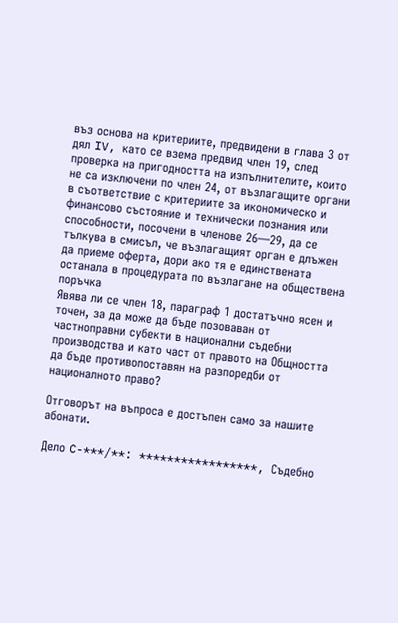въз основа на критериите, предвидени в глава 3 от дял IV, като се взема предвид член 19, след проверка на пригодността на изпълнителите, които не са изключени по член 24, от възлагащите органи в съответствие с критериите за икономическо и финансово състояние и технически познания или способности, посочени в членове 26—29, да се тълкува в смисъл, че възлагащият орган е длъжен да приеме оферта, дори ако тя е единствената останала в процедурата по възлагане на обществена поръчка
Явява ли се член 18, параграф 1 достатъчно ясен и точен, за да може да бъде позоваван от частноправни субекти в национални съдебни производства и като част от правото на Общността да бъде противопоставян на разпоредби от националното право?

Отговорът на въпроса е достъпен само за нашите абонати.

Дело C-***/**: *****************, Съдебно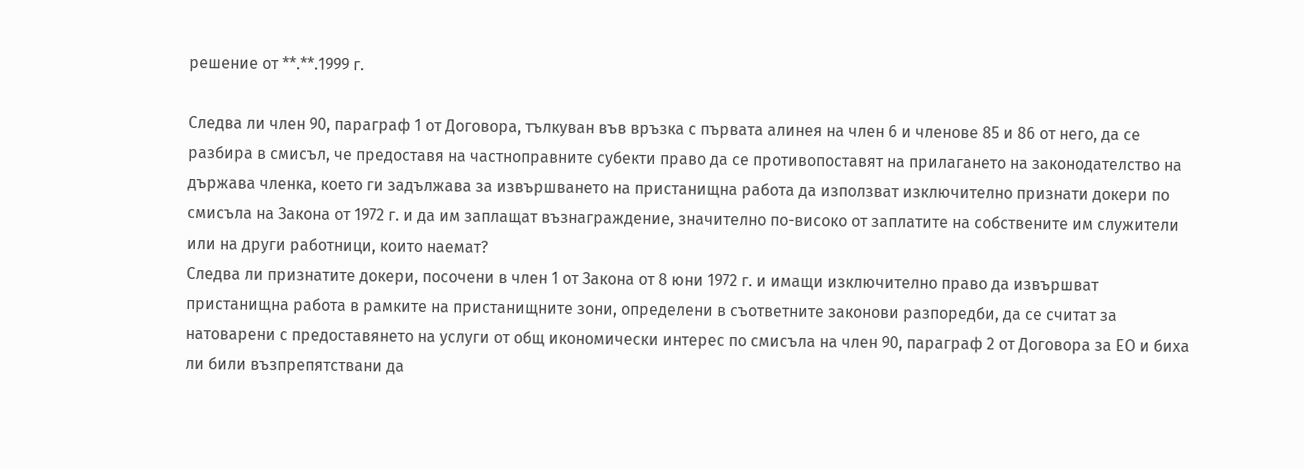решение от **.**.1999 г.

Следва ли член 90, параграф 1 от Договора, тълкуван във връзка с първата алинея на член 6 и членове 85 и 86 от него, да се разбира в смисъл, че предоставя на частноправните субекти право да се противопоставят на прилагането на законодателство на държава членка, което ги задължава за извършването на пристанищна работа да използват изключително признати докери по смисъла на Закона от 1972 г. и да им заплащат възнаграждение, значително по-високо от заплатите на собствените им служители или на други работници, които наемат?
Следва ли признатите докери, посочени в член 1 от Закона от 8 юни 1972 г. и имащи изключително право да извършват пристанищна работа в рамките на пристанищните зони, определени в съответните законови разпоредби, да се считат за натоварени с предоставянето на услуги от общ икономически интерес по смисъла на член 90, параграф 2 от Договора за ЕО и биха ли били възпрепятствани да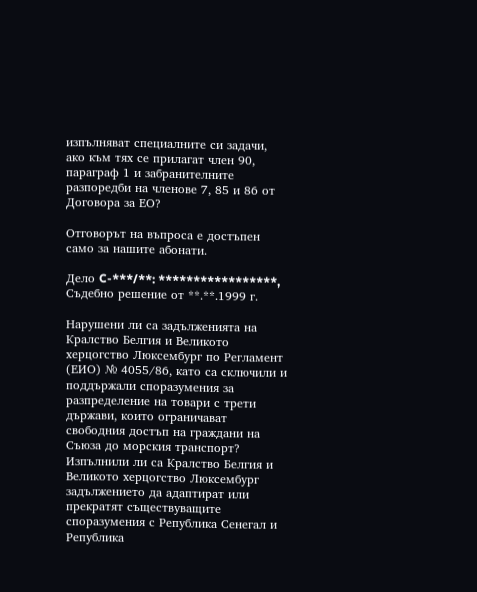изпълняват специалните си задачи, ако към тях се прилагат член 90, параграф 1 и забранителните разпоредби на членове 7, 85 и 86 от Договора за ЕО?

Отговорът на въпроса е достъпен само за нашите абонати.

Дело C-***/**: *****************, Съдебно решение от **.**.1999 г.

Нарушени ли са задълженията на Кралство Белгия и Великото херцогство Люксембург по Регламент (ЕИО) № 4055/86, като са сключили и поддържали споразумения за разпределение на товари с трети държави, които ограничават свободния достъп на граждани на Съюза до морския транспорт?
Изпълнили ли са Кралство Белгия и Великото херцогство Люксембург задължението да адаптират или прекратят съществуващите споразумения с Република Сенегал и Република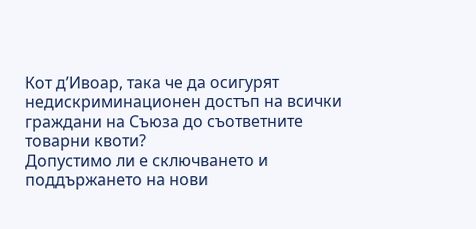Кот д’Ивоар, така че да осигурят недискриминационен достъп на всички граждани на Съюза до съответните товарни квоти?
Допустимо ли е сключването и поддържането на нови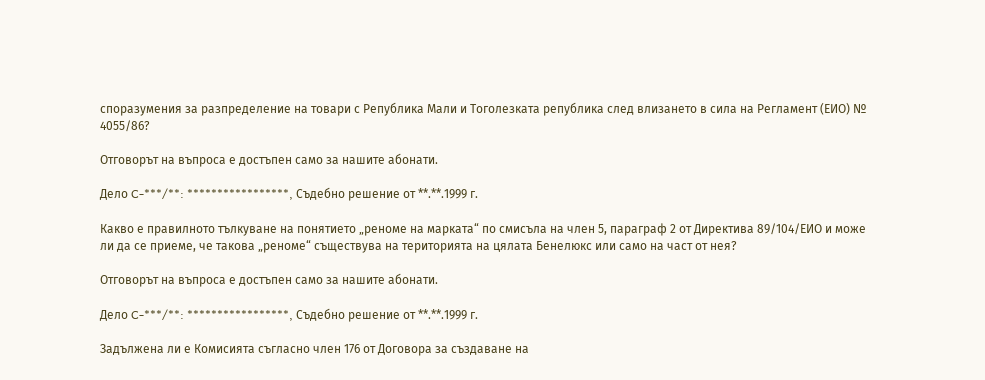споразумения за разпределение на товари с Република Мали и Тоголезката република след влизането в сила на Регламент (ЕИО) № 4055/86?

Отговорът на въпроса е достъпен само за нашите абонати.

Дело C-***/**: *****************, Съдебно решение от **.**.1999 г.

Какво е правилното тълкуване на понятието „реноме на марката“ по смисъла на член 5, параграф 2 от Директива 89/104/ЕИО и може ли да се приеме, че такова „реноме“ съществува на територията на цялата Бенелюкс или само на част от нея?

Отговорът на въпроса е достъпен само за нашите абонати.

Дело C-***/**: *****************, Съдебно решение от **.**.1999 г.

Задължена ли е Комисията съгласно член 176 от Договора за създаване на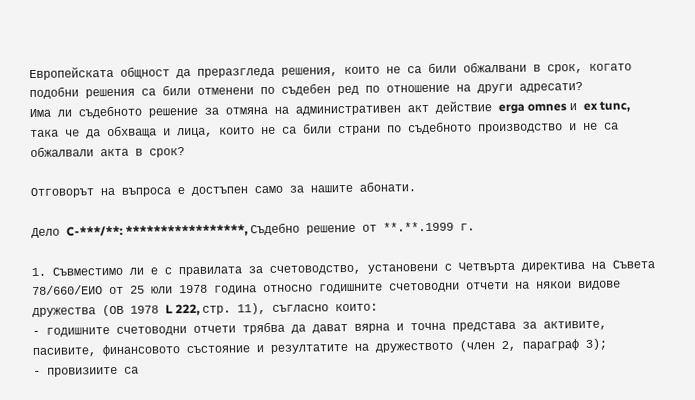Европейската общност да преразгледа решения, които не са били обжалвани в срок, когато подобни решения са били отменени по съдебен ред по отношение на други адресати?
Има ли съдебното решение за отмяна на административен акт действие erga omnes и ex tunc, така че да обхваща и лица, които не са били страни по съдебното производство и не са обжалвали акта в срок?

Отговорът на въпроса е достъпен само за нашите абонати.

Дело C-***/**: *****************, Съдебно решение от **.**.1999 г.

1. Съвместимо ли е с правилата за счетоводство, установени с Четвърта директива на Съвета 78/660/ЕИО от 25 юли 1978 година относно годишните счетоводни отчети на някои видове дружества (ОВ 1978 L 222, стр. 11), съгласно които:
- годишните счетоводни отчети трябва да дават вярна и точна представа за активите, пасивите, финансовото състояние и резултатите на дружеството (член 2, параграф 3);
- провизиите са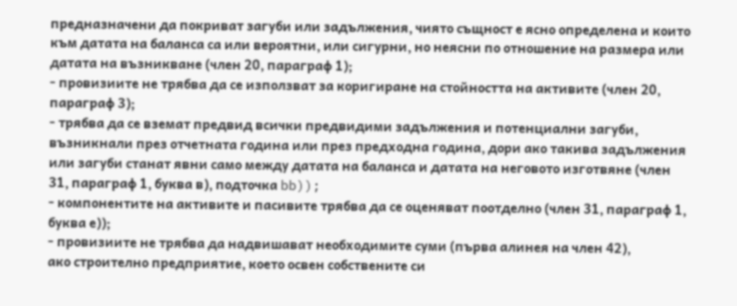предназначени да покриват загуби или задължения, чиято същност е ясно определена и които към датата на баланса са или вероятни, или сигурни, но неясни по отношение на размера или датата на възникване (член 20, параграф 1);
- провизиите не трябва да се използват за коригиране на стойността на активите (член 20, параграф 3);
- трябва да се вземат предвид всички предвидими задължения и потенциални загуби, възникнали през отчетната година или през предходна година, дори ако такива задължения или загуби станат явни само между датата на баланса и датата на неговото изготвяне (член 31, параграф 1, буква в), подточка bb));
- компонентите на активите и пасивите трябва да се оценяват поотделно (член 31, параграф 1, буква е));
- провизиите не трябва да надвишават необходимите суми (първа алинея на член 42),
ако строително предприятие, което освен собствените си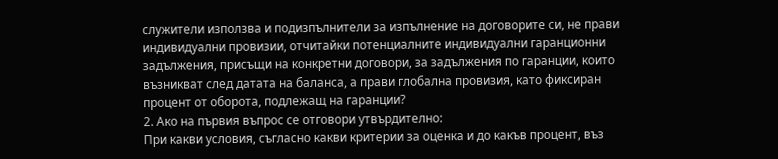служители използва и подизпълнители за изпълнение на договорите си, не прави индивидуални провизии, отчитайки потенциалните индивидуални гаранционни задължения, присъщи на конкретни договори, за задължения по гаранции, които възникват след датата на баланса, а прави глобална провизия, като фиксиран процент от оборота, подлежащ на гаранции?
2. Ако на първия въпрос се отговори утвърдително:
При какви условия, съгласно какви критерии за оценка и до какъв процент, въз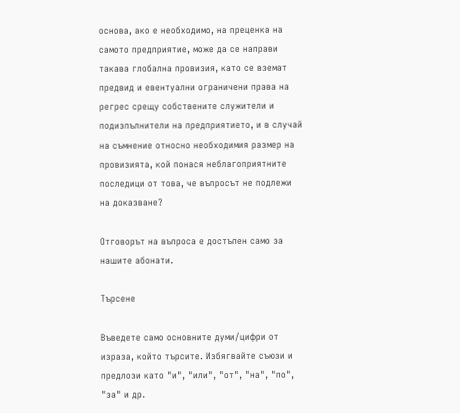основа, ако е необходимо, на преценка на самото предприятие, може да се направи такава глобална провизия, като се вземат предвид и евентуални ограничени права на регрес срещу собствените служители и подизпълнители на предприятието, и в случай на съмнение относно необходимия размер на провизията, кой понася неблагоприятните последици от това, че въпросът не подлежи на доказване?

Отговорът на въпроса е достъпен само за нашите абонати.

Търсене

Въведете само основните думи/цифри от израза, който търсите. Избягвайте съюзи и предлози като "и", "или", "от", "на", "по", "за" и др.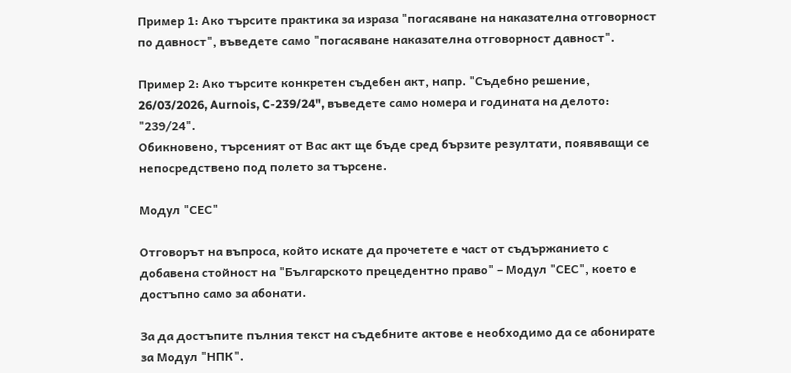Пример 1: Ако търсите практика за израза "погасяване на наказателна отговорност по давност", въведете само "погасяване наказателна отговорност давност".

Пример 2: Ако търсите конкретен съдебен акт, напр. "Съдебно решение, 26/03/2026, Aurnois, C-239/24", въведете само номера и годината на делото: "239/24".
Обикновено, търсеният от Вас акт ще бъде сред бързите резултати, появяващи се непосредствено под полето за търсене.

Модул "СЕС"

Отговорът на въпроса, който искате да прочетете е част от съдържанието с добавена стойност на "Българското прецедентно право" – Модул "СЕС", което е достъпно само за абонати.

За да достъпите пълния текст на съдебните актове е необходимо да се абонирате за Модул "НПК".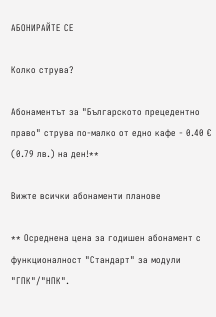АБОНИРАЙТЕ СЕ

Колко струва?

Абонаментът за "Българското прецедентно право" струва по-малко от едно кафе - 0.40 € (0.79 лв.) на ден!**

Вижте всички абонаменти планове

** Осреднена цена за годишен абонамент с функционалност "Стандарт" за модули "ГПК"/"НПК".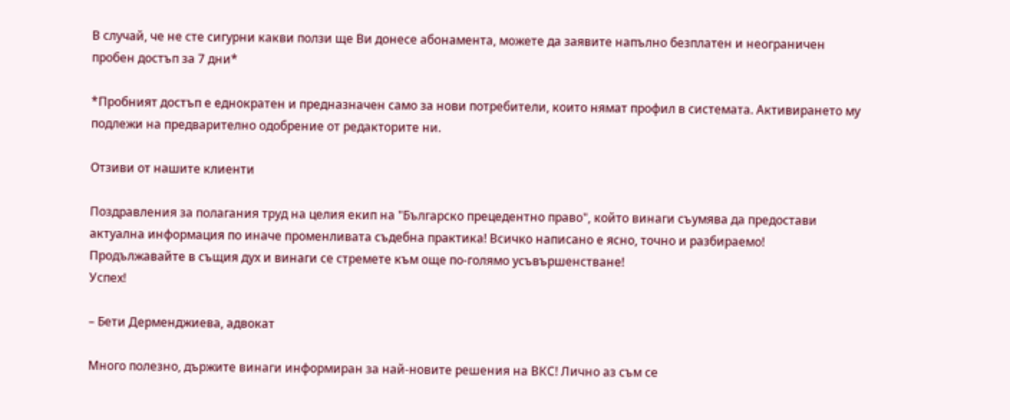В случай, че не сте сигурни какви ползи ще Ви донесе абонамента, можете да заявите напълно безплатен и неограничен пробен достъп за 7 дни*

*Пробният достъп е еднократен и предназначен само за нови потребители, които нямат профил в системата. Активирането му подлежи на предварително одобрение от редакторите ни.

Отзиви от нашите клиенти

Поздравления за полагания труд на целия екип на "Българско прецедентно право", който винаги съумява да предостави актуална информация по иначе променливата съдебна практика! Всичко написано е ясно, точно и разбираемо!
Продължавайте в същия дух и винаги се стремете към още по-голямо усъвършенстване!
Успех!

– Бети Дерменджиева, адвокат

Много полезно, държите винаги информиран за най-новите решения на ВКС! Лично аз съм се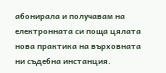абонирала и получавам на електронната си поща цялата нова практика на върховната ни съдебна инстанция.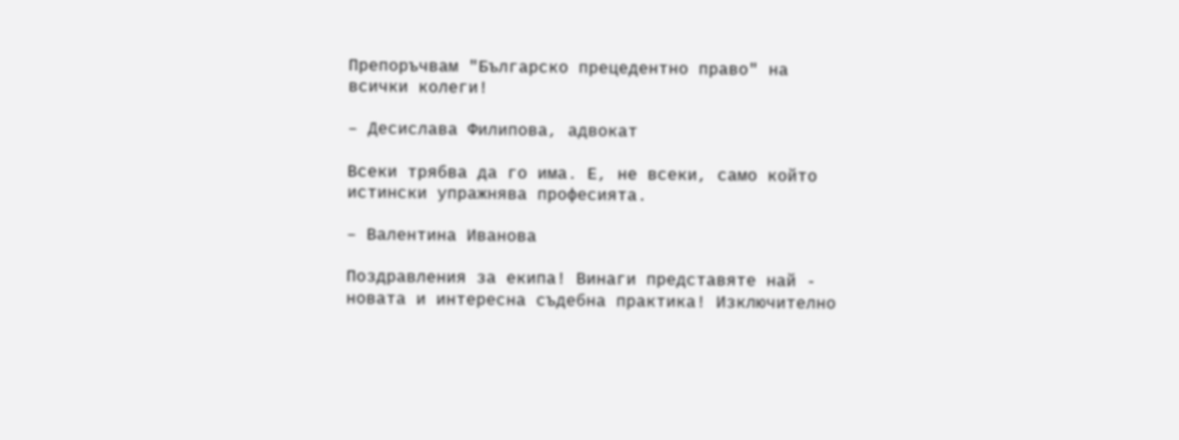Препоръчвам "Българско прецедентно право" на всички колеги!

– Десислава Филипова, адвокат

Всеки трябва да го има. Е, не всеки, само който истински упражнява професията.

– Валентина Иванова

Поздравления за екипа! Винаги представяте най - новата и интересна съдебна практика! Изключително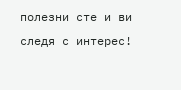полезни сте и ви следя с интерес!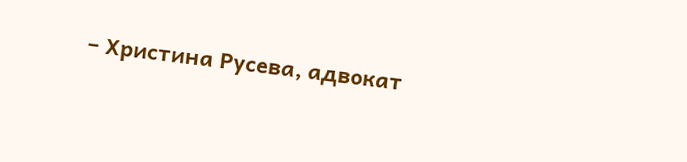– Христина Русева, адвокат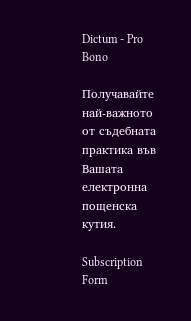Dictum - Pro Bono

Получавайте най-важното от съдебната практика във Вашата електронна пощенска кутия.

Subscription Form